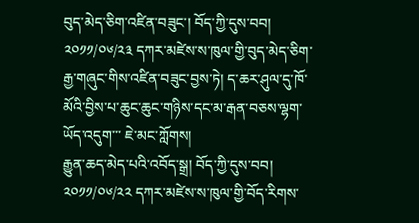བུད་མེད་ཅིག་འཛིན་བཟུང་། བོད་ཀྱི་དུས་བབ། ༢༠༡༡/༠༦/༢༣ དཀར་མཛེས་ས་ཁུལ་གྱི་བུད་མེད་ཅིག་རྒྱ་གཞུང་གིས་འཛིན་བཟུང་བྱས་ཏེ། ད་ཆར་ཤུལ་དུ་ཁོ་མོའི་བྱིས་པ་ཆུང་ཆུང་གཉིས་དང་མ་རྒན་བཅས་ལྷག་ཡོད་འདུག་་་ ཇེ་མང་ཀློགས།
རྒྱུན་ཆད་མེད་པའི་འབོད་སྒྲ། བོད་ཀྱི་དུས་བབ། ༢༠༡༡/༠༦/༢༢ དཀར་མཛེས་ས་ཁུལ་གྱི་བོད་རིགས་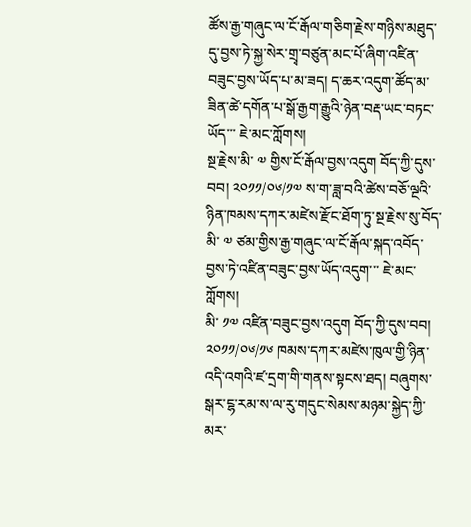ཚོས་རྒྱ་གཞུང་ལ་ངོ་རྒོལ་གཅིག་རྗེས་གཉིས་མཐུད་དུ་བྱས་ཏེ་སྐྱ་སེར་གྲྭ་བཙུན་མང་པོ་ཞིག་འཛིན་བཟུང་བྱས་ཡོད་པ་མ་ཟད། ད་ཆར་འདུག་ཚོད་མ་ཟིན་ཚེ་དགོན་པ་སྒོ་རྒྱག་རྒྱུའི་ཉེན་བརྡ་ཡང་བཏང་ཡོད་་་ ཇེ་མང་ཀློགས།
སྔ་རྗེས་མི་ ༧ གྱིས་ངོ་རྒོལ་བྱས་འདུག བོད་ཀྱི་དུས་བབ། ༢༠༡༡/༠༦/༡༧ ས་ག་ཟླ་བའི་ཚེས་བཅོ་ལྔའི་ཉིན་ཁམས་དཀར་མཛེས་རྫོང་ཐོག་ཏུ་སྔ་རྗེས་སུ་བོད་མི་ ༧ ཙམ་གྱིས་རྒྱ་གཞུང་ལ་ངོ་རྒོལ་སྐད་འབོད་བྱས་ཏེ་འཛིན་བཟུང་བྱས་ཡོད་འདུག་་་ ཇེ་མང་ཀློགས།
མི་ ༡༧ འཛིན་བཟུང་བྱས་འདུག བོད་ཀྱི་དུས་བབ། ༢༠༡༡/༠༦/༡༦ ཁམས་དཀར་མཛེས་ཁུལ་གྱི་ཉིན་འདི་འགའི་ཛ་དྲག་གི་གནས་སྟངས་ཐད། བཞུགས་སྒར་ངྷ་རམ་ས་ལ་རུ་གདུང་སེམས་མཉམ་སྐྱེད་ཀྱི་མར་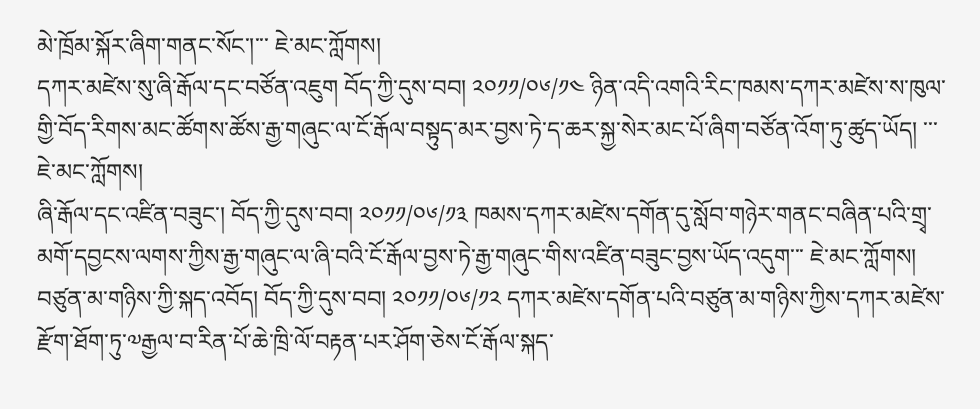མེ་ཁྲོམ་སྐོར་ཞིག་གནང་སོང་།་་་ ཇེ་མང་ཀློགས།
དཀར་མཛེས་སུ་ཞི་རྒོལ་དང་བཙོན་འཇུག བོད་ཀྱི་དུས་བབ། ༢༠༡༡/༠༦/༡༤ ཉིན་འདི་འགའི་རིང་ཁམས་དཀར་མཛེས་ས་ཁུལ་གྱི་བོད་རིགས་མང་ཚོགས་ཚོས་རྒྱ་གཞུང་ལ་ངོ་རྒོལ་བསྟུད་མར་བྱས་ཏེ་ད་ཆར་སྐྱ་སེར་མང་པོ་ཞིག་བཙོན་འོག་ཏུ་ཚུད་ཡོད། ་་་ ཇེ་མང་ཀློགས།
ཞི་རྒོལ་དང་འཛིན་བཟུང་། བོད་ཀྱི་དུས་བབ། ༢༠༡༡/༠༦/༡༣ ཁམས་དཀར་མཛེས་དགོན་དུ་སློབ་གཉེར་གནང་བཞིན་པའི་གྲྭ་མགོ་དབྱངས་ལགས་ཀྱིས་རྒྱ་གཞུང་ལ་ཞི་བའི་ངོ་རྒོལ་བྱས་ཏེ་རྒྱ་གཞུང་གིས་འཛིན་བཟུང་བྱས་ཡོད་འདུག་་་ ཇེ་མང་ཀློགས།
བཙུན་མ་གཉིས་ཀྱི་སྐད་འབོད། བོད་ཀྱི་དུས་བབ། ༢༠༡༡/༠༦/༡༢ དཀར་མཛེས་དགོན་པའི་བཙུན་མ་གཉིས་ཀྱིས་དཀར་མཛེས་རྫོག་ཐོག་ཏུ་༧རྒྱལ་བ་རིན་པོ་ཆེ་ཁྲི་ལོ་བརྟན་པར་ཤོག་ཅེས་ངོ་རྒོལ་སྐད་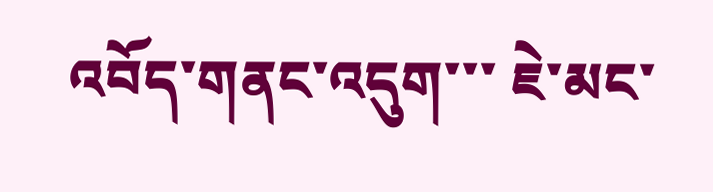འབོད་གནང་འདུག་་་ ཇེ་མང་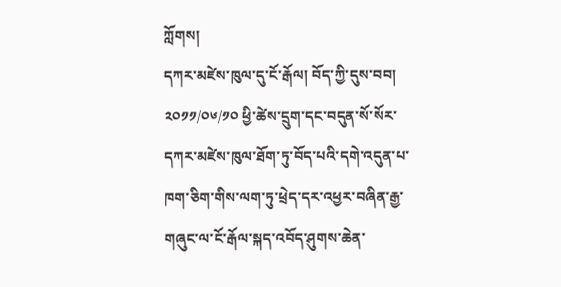ཀློགས།
དཀར་མཛེས་ཁུལ་དུ་ངོ་རྒོལ། བོད་ཀྱི་དུས་བབ། ༢༠༡༡/༠༦/༡༠ ཕྱི་ཚེས་དྲུག་དང་བདུན་སོ་སོར་དཀར་མཛེས་ཁུལ་ཐོག་ཏུ་བོད་པའི་དགེ་འདུན་པ་ཁག་ཅིག་གིས་ལག་ཏུ་ཕྲེད་དར་འཕྱར་བཞིན་རྒྱ་གཞུང་ལ་ངོ་རྒོལ་སྐད་འབོད་ཤུགས་ཆེན་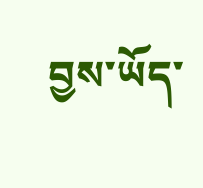བྱས་ཡོད་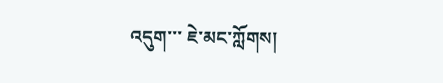འདུག་་་ ཇེ་མང་ཀློགས།